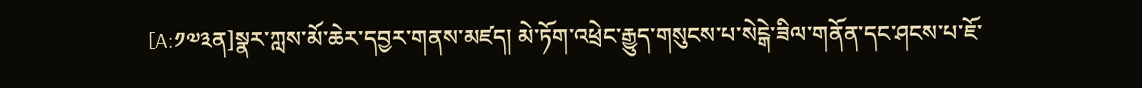[A:༡༧༣ན]སྣར་ཀླས་མོ་ཆེར་དབྱར་གནས་མཛད། མེ་ཏོག་འཕྲེང་རྒྱུད་གསུངས་པ་སེངྒེ་ཟིལ་གནོན་དང་ཤངས་པ་ཇོ་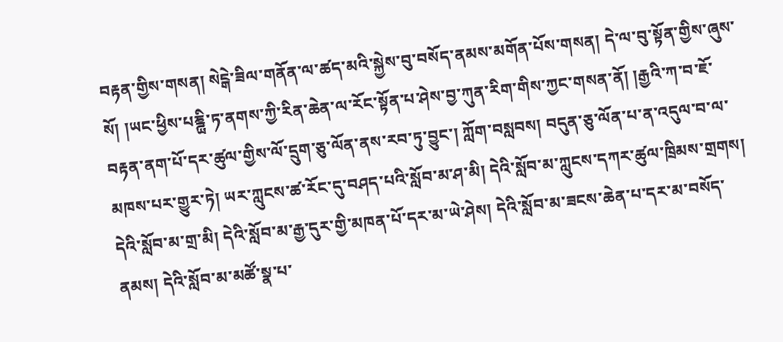བརྟན་གྱིས་གསན། སེངྒེ་ཟིལ་གནོན་ལ་ཚད་མའི་སྐྱེས་བུ་བསོད་ནམས་མགོན་པོས་གསན། དེ་ལ་བུ་སྟོན་གྱིས་ཞུས་སོ། །ཡང་ཕྱིས་པཎྜྻི་ཏ་ནགས་ཀྱི་རིན་ཆེན་ལ་རོང་སྟོན་པ་ཤེས་བྱ་ཀུན་རིག་གིས་ཀྱང་གསན་ནོ། །རྒྱའི་ཀ་བ་ཇོ་བརྟན་ནག་པོ་དར་ཚུལ་གྱིས་ལོ་དྲུག་ཅུ་ལོན་ནས་རབ་ཏུ་བྱུང་། ཀློག་བསླབས། བདུན་ཅུ་ལོན་པ་ན་འདུལ་བ་ལ་མཁས་པར་གྱུར་ཏེ། ཡར་ཀླུངས་ཚ་རོང་དུ་བཤད་པའི་སློབ་མ་ཤ་མི། དེའི་སློབ་མ་ཀླུངས་དཀར་ཚུལ་ཁྲིམས་གྲགས། དེའི་སློབ་མ་གྲ་མི། དེའི་སློབ་མ་རྒྱ་དུར་གྱི་མཁན་པོ་དར་མ་ཡེ་ཤེས། དེའི་སློབ་མ་ཟངས་ཆེན་པ་དར་མ་བསོད་ནམས། དེའི་སློབ་མ་མཚོ་སྣ་པ་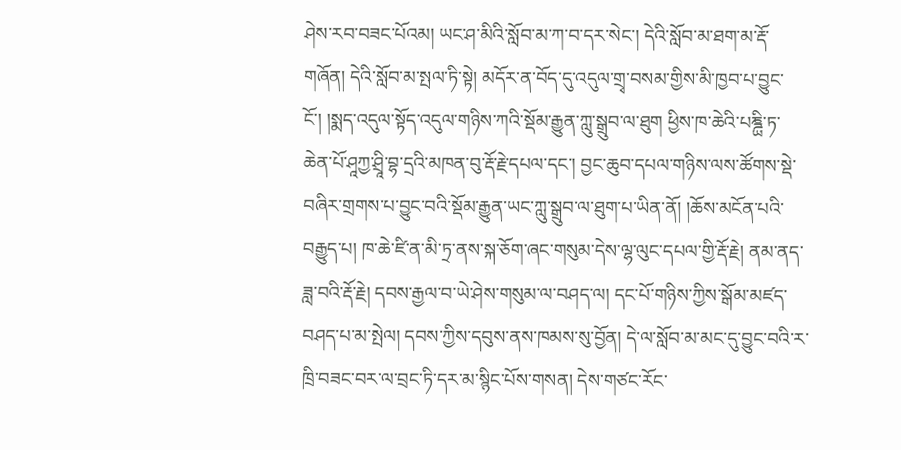ཤེས་རབ་བཟང་པོའམ། ཡང་ཤ་མིའི་སློབ་མ་ཀ་བ་དར་སེང་། དེའི་སློབ་མ་ཐག་མ་རྡོ་གཞོན། དེའི་སློབ་མ་སྤལ་ཏི་སྟེ། མདོར་ན་བོད་དུ་འདུལ་གྲྭ་བསམ་གྱིས་མི་ཁྱབ་པ་བྱུང་ངོ་། །སྨད་འདུལ་སྟོད་འདུལ་གཉིས་ཀའི་སྡོམ་རྒྱུན་ཀླུ་སྒྲུབ་ལ་ཐུག ཕྱིས་ཁ་ཆེའི་པཎྜྻི་ཏ་ཆེན་པོ་ཤཱཀྱ་ཤྲཱི་བྷ་དྲའི་མཁན་བུ་རྡོ་རྗེ་དཔལ་དང་། བྱང་ཆུབ་དཔལ་གཉིས་ལས་ཚོགས་སྡེ་བཞིར་གྲགས་པ་བྱུང་བའི་སྡོམ་རྒྱུན་ཡང་ཀླུ་སྒྲུབ་ལ་ཐུག་པ་ཡིན་ནོ། །ཆོས་མངོན་པའི་བརྒྱུད་པ། ཁ་ཆེ་ཛི་ན་མི་ཏྲ་ནས་སྐ་ཅོག་ཞང་གསུམ་དེས་ལྷ་ལུང་དཔལ་གྱི་རྡོ་རྗེ། ནམ་ནད་ཟླ་བའི་རྡོ་རྗེ། དབས་རྒྱལ་བ་ཡེ་ཤེས་གསུམ་ལ་བཤད་ལ། དང་པོ་གཉིས་ཀྱིས་སྒོམ་མཛད་བཤད་པ་མ་སྤེལ། དབས་ཀྱིས་དབུས་ནས་ཁམས་སུ་བྱོན། དེ་ལ་སློབ་མ་མང་དུ་བྱུང་བའི་ར་ཁྲི་བཟང་བར་ལ་བྲང་ཏི་དར་མ་སྙིང་པོས་གསན། དེས་གཙང་རོང་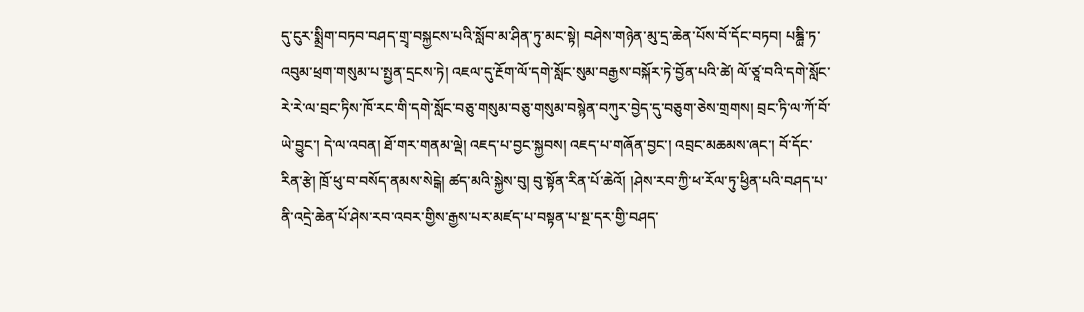དུ་ངུར་སྨྲིག་བཏབ་བཤད་གྲྭ་བསྐྱངས་པའི་སློབ་མ་ཤིན་ཏུ་མང་སྟེ། བཤེས་གཉེན་མུ་དྲ་ཆེན་པོས་བོ་དོང་བཏབ། པཎྜྻི་ཏ་འབུམ་ཕྲག་གསུམ་པ་སྤྱན་དྲངས་ཏེ། འཇལ་དུ་རྔོག་ལོ་དགེ་སློང་སུམ་བརྒྱས་བསྐོར་ཏེ་བྱོན་པའི་ཚེ། ལོ་ཙཱ་བའི་དགེ་སློང་རེ་རེ་ལ་བྲང་ཏིས་ཁོ་རང་གི་དགེ་སློང་བཅུ་གསུམ་བཅུ་གསུམ་བསྙེན་བཀུར་བྱེད་དུ་བཅུག་ཅེས་གྲགས། བྲང་ཏི་ལ་ཀོ་བོ་ཡེ་བྱུང་། དེ་ལ་འབན། ཐོ་གར་གནམ་ལྡེ། འཇད་པ་བྱང་སྐྱབས། འཇད་པ་གཞོན་བྱང་། འབྲང་མཆམས་ཞང་། བོ་དོང་རིན་རྩེ། ཁྲོ་ཕུ་བ་བསོད་ནམས་སེངྒེ། ཚད་མའི་སྐྱེས་བུ། བུ་སྟོན་རིན་པོ་ཆེའོ། །ཤེས་རབ་ཀྱི་ཕ་རོལ་ཏུ་ཕྱིན་པའི་བཤད་པ་ནི་འདྲེ་ཆེན་པོ་ཤེས་རབ་འབར་གྱིས་རྒྱས་པར་མཛད་པ་བསྟན་པ་སྔ་དར་གྱི་བཤད་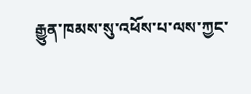རྒྱུན་ཁམས་སུ་འཕོས་པ་ལས་ཀྱང་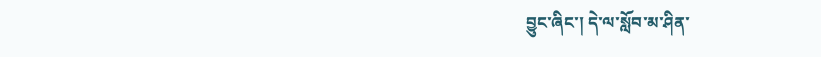བྱུང་ཞིང་། དེ་ལ་སློབ་མ་ཤིན་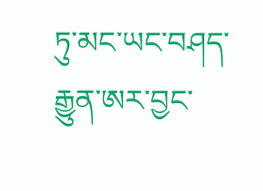ཏུ་མང་ཡང་བཤད་རྒྱུན་ཨར་བྱང་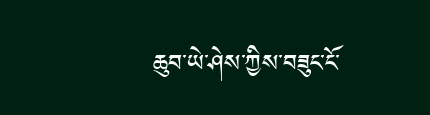ཆུབ་ཡེ་ཤེས་ཀྱིས་བཟུང་ངོ་